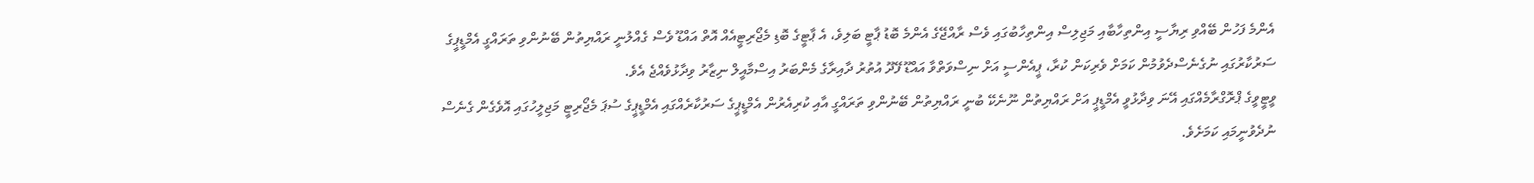އެންމެ ފަހުން ބޭއްވި ރިޔާސީ އިންތިހާބާއި މަޖިލިސް އިންތިހާބުގައި ވެސް ރާއްޖޭގެ އެންމެ ބޮޑު ޕާޓީ ބަލިވެ، އެ ޕާޓީގެ ބޮޑި މެޖޯރިޓީއެއް އޮތް އައްޑޫ ވެސް ގެއްލުނީ ރައްޔިތުން ބޭނުންވި ތަރައްގީ އެމްޑީޕީގެ ސަރުކާރުގައި ނުގެނެސްދެވުމުން ކަމަށް ވެރިކަން ކުރާ، ޕީއެންސީ އަށް ނިސްވަތްވާ އައްޑޫ ފޭދޫ އުތުރު ދާއިރާގެ މެންބަރު އިސްމާއީލް ނިޒާރު ވިދާޅުވެއްޖެ އެވެ.
ވީޓީވީގެ ޕްރޮގްރާމެއްގައި އޭނަ ވިދާޅުވީ އެމްޑީޕީ އަށް ރައްޔިތުން ނޫނެކޭ ބުނީ ރައްޔިތުން ބޭނުންވި ތަރައްގީ އާއި ކުރިއެރުން އެމްޑީޕީގެ ސަރުކާރެއްގައި އެމްޑީޕީގެ ސުޕަ މެޖޯރިޓީ މަޖިލީހުގައި އޮވެގެން ގެނެސް ނުދެވުނީމައި ކަމަށެވެ.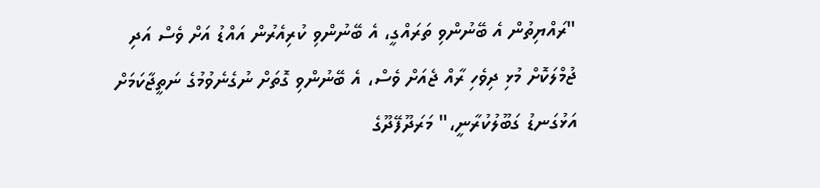"ރައްޔިތުން އެ ބޭނުންވި ތަރައްގީ، އެ ބޭނުންވި ކުރިއެރުން އައްޑު އަށް ވެސް އަދި ޖުމްލަކޮށް މުޅި ދިވެހި ރާއް ޖެއަށް ވެސް، އެ ބޭނުންވި ގޮތަށް ނުގެނެވުމުގެ ނަތީޖާކަމަށް އަޅުގަނޑު ގަބޫލުކުރާނީ،" މަރަދޫފޭދޫގެ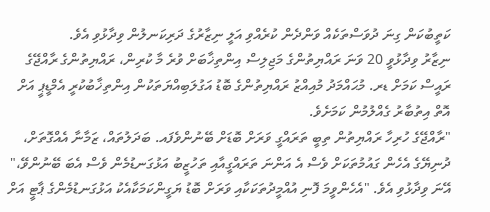ކަތީބުކަން ގިނަ ދުވަސްތަކެއް ވަންދެން ކުރެއްވި އަލީ ނިޒާރުގެ ދަރިކަނލުން ވިދާޅުވި އެވެ.
ނިޒާރު ވިދާޅުވީ 20 ވަނަ ރައްޔިތުންގެ މަޖިލިސް އިންތިޚާބަށް ވުރެ މާ ކުރިން، ރައްޔިތުންގެ ރާއްޖޭގެ ރައީސް ކަމަށް ޑރ. މުޙައްމަދު މުއިއްޒު ރައްޔިތުންގެ ބޮޑު އަގުލަބިއްޔަތަކުން އިންތިޚާބުކުރީ އެމްޑީޕީ އަށް އޮތް އިތުބާރު ގެއްލުމުން ކަމަށެވެ.
"ރާއްޖޭގެ ހުރިހާ ރައްޔިތުން ތިބީ ތަރައްގީ ވަރަށް ބޮޑަށް ބޭނުންވެފައ. ބަދަލުތައް، ޒަމާނާ އެއްގޮތަށް، ދުނިޔޭގެ އެހެން ގައުމުތަކަށް ވެސް އެ އަންނަ ތަރައްގީއާއި ތަހުޒީބު އަޅުގަނޑުމެން ވެސް އެބަ ބޭނުންވޭ،" އޭނަ ވިދާޅުވި އެވެ. "އެހެންވީމަ ފޮނި އުއްމީދުތަކަކާއި ވަރަށް ބޮޑު ޔަގީންކަމަކާއެކު އަޅުގަނޑުމެންގެ ޕާޓީ އަށް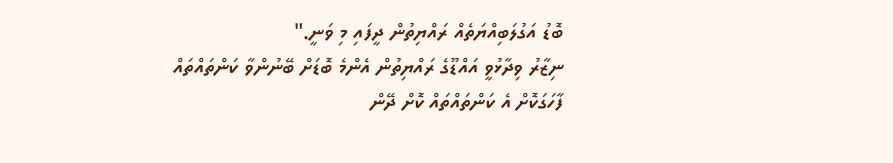ބޮޑު އަގުލަބިއްޔަތެއް ރައްޔިތުން ދީފައި މި ވަނީ."
ނިޒާރު ވިދާޅުވީ އައްޑޫގެ ރައްޔިތުން އެންމެ ބޮޑަށް ބޭނުންވާ ކަންތައްތައް ފާހަގަކޮށް އެ ކަންތައްތައް ކޮށް ދޭން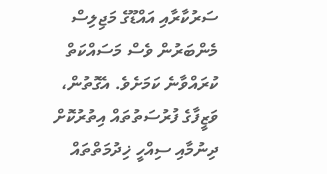ސަރުކާރާއި އައްޑޫގެ މަޖިލިސް މެންބަރުން ވެސް މަސައްކަތް ކުރައްވާނެ ކަމަށެވެ. އެގޮތުން، ވަޒީފާގެ ފުރުސަތުތައް އިތުރުކޮށް ދިނުމާއި ސިއްހީ ޚިދުމަތްތައް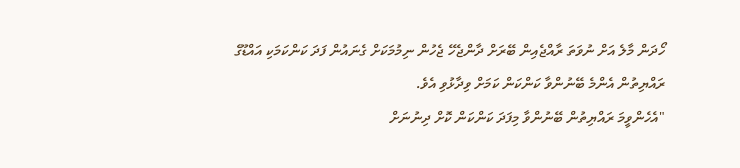ހޯދަން މާލެ އަށް ނުވަތަ ރާއްޖެއިން ބޭރަށް ދާންޖެހޭ ޖެހުން ނިމުމަކަށް ގެނައުން ފަދަ ކަންކަމަކި އައްޑޫގެ ރައްޔިތުން އެންމެ ބޭނުންވާ ކަންކަން ކަމަށް ވިދާޅުވި އެވެ.
"އެހެންވީމަ ރައްޔިތުން ބޭނުންވާ މިފަދަ ކަންކަން ކޮށް ދިނުނަށް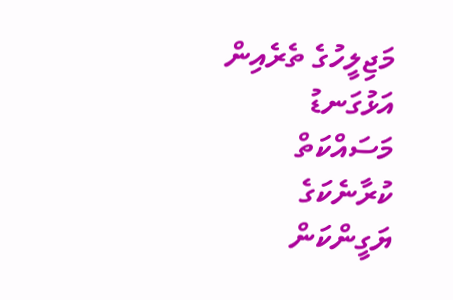މަޖިލީހުގެ ތެރެއިން އަޅުގަނޑު މަސައްކަތް ކުރާނެކަގެ ޔަގީންކަން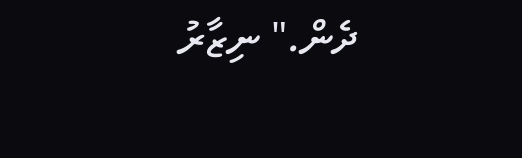ދެން." ނިޒާރު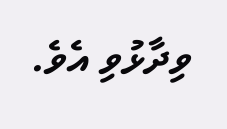ވިދާޅުވި އެވެ.